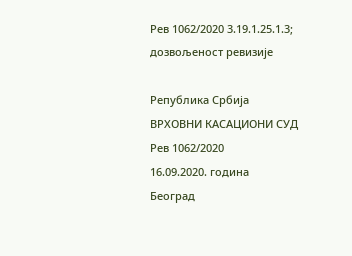Рев 1062/2020 3.19.1.25.1.3; дозвољеност ревизије

Република Србија
ВРХОВНИ КАСАЦИОНИ СУД
Рев 1062/2020
16.09.2020. година
Београд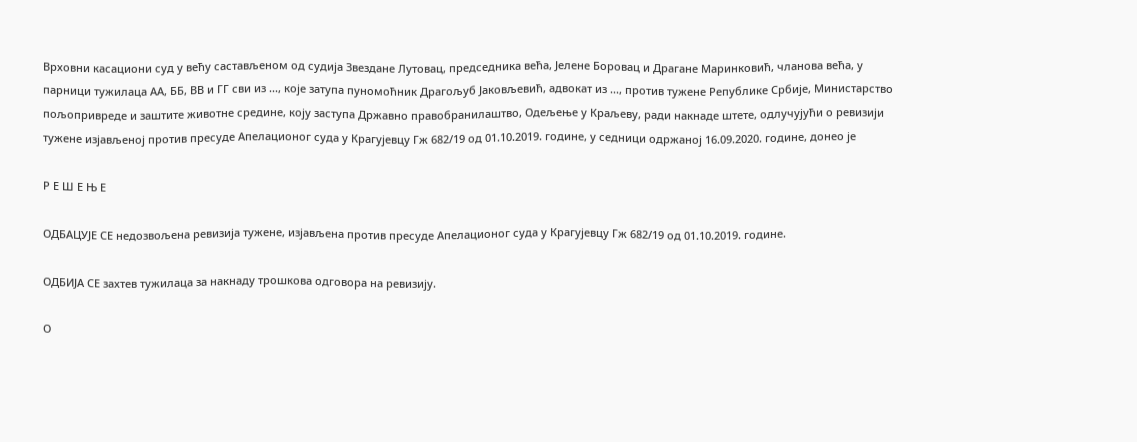Врховни касациони суд у већу састављеном од судија Звездане Лутовац, председника већа, Јелене Боровац и Драгане Маринковић, чланова већа, у парници тужилаца АА, ББ, ВВ и ГГ сви из ..., које затупа пуномоћник Драгољуб Јаковљевић, адвокат из ..., против тужене Републике Србије, Министарство пољопривреде и заштите животне средине, коју заступа Државно правобранилаштво, Одељење у Краљеву, ради накнаде штете, одлучујући о ревизији тужене изјављеној против пресуде Апелационог суда у Крагујевцу Гж 682/19 од 01.10.2019. године, у седници одржаној 16.09.2020. године, донео је

Р Е Ш Е Њ Е

ОДБАЦУЈЕ СЕ недозвољена ревизија тужене, изјављена против пресуде Апелационог суда у Крагујевцу Гж 682/19 од 01.10.2019. године.

ОДБИЈА СЕ захтев тужилаца за накнаду трошкова одговора на ревизију.

О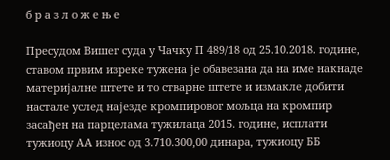б р а з л о ж е њ е

Пресудом Вишег суда у Чачку П 489/18 од 25.10.2018. године, ставом првим изреке тужена је обавезана да на име накнаде материјалне штете и то стварне штете и измакле добити настале услед најезде кромпировог мољца на кромпир засађен на парцелама тужилаца 2015. године, исплати тужиоцу АА износ од 3.710.300,00 динара, тужиоцу ББ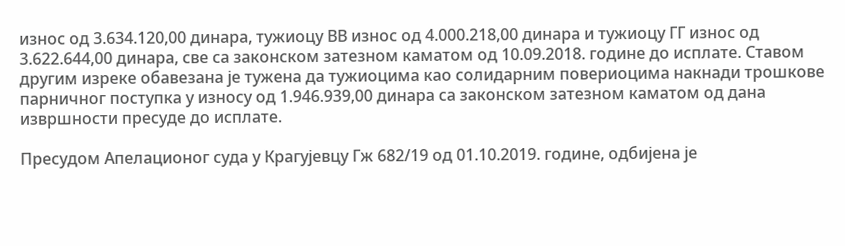износ од 3.634.120,00 динара, тужиоцу ВВ износ од 4.000.218,00 динара и тужиоцу ГГ износ од 3.622.644,00 динара, све са законском затезном каматом од 10.09.2018. године до исплате. Ставом другим изреке обавезана је тужена да тужиоцима као солидарним повериоцима накнади трошкове парничног поступка у износу од 1.946.939,00 динара са законском затезном каматом од дана извршности пресуде до исплате.

Пресудом Апелационог суда у Крагујевцу Гж 682/19 од 01.10.2019. године, одбијена је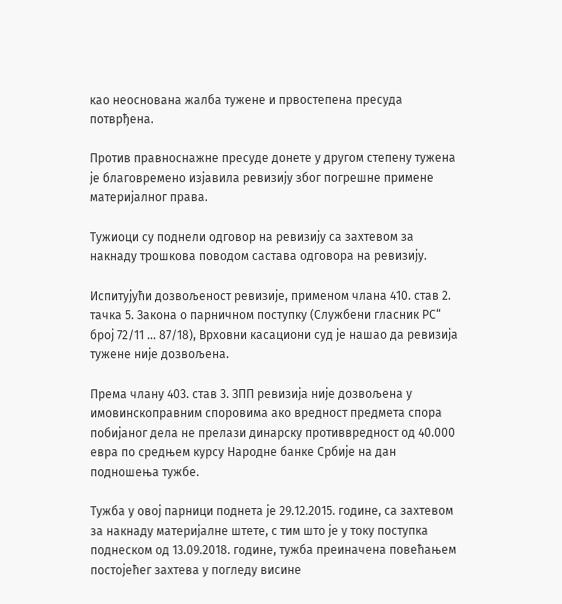као неоснована жалба тужене и првостепена пресуда потврђена.

Против правноснажне пресуде донете у другом степену тужена је благовремено изјавила ревизију због погрешне примене материјалног права.

Тужиоци су поднели одговор на ревизију са захтевом за накнаду трошкова поводом састава одговора на ревизију.

Испитујући дозвољеност ревизије, применом члана 410. став 2. тачка 5. Закона о парничном поступку (Службени гласник РС“ број 72/11 ... 87/18), Врховни касациони суд је нашао да ревизија тужене није дозвољена.

Према члану 403. став 3. ЗПП ревизија није дозвољена у имовинскоправним споровима ако вредност предмета спора побијаног дела не прелази динарску противвредност од 40.000 евра по средњем курсу Народне банке Србије на дан подношења тужбе.

Тужба у овој парници поднета је 29.12.2015. године, са захтевом за накнаду материјалне штете, с тим што је у току поступка поднеском од 13.09.2018. године, тужба преиначена повећањем постојећег захтева у погледу висине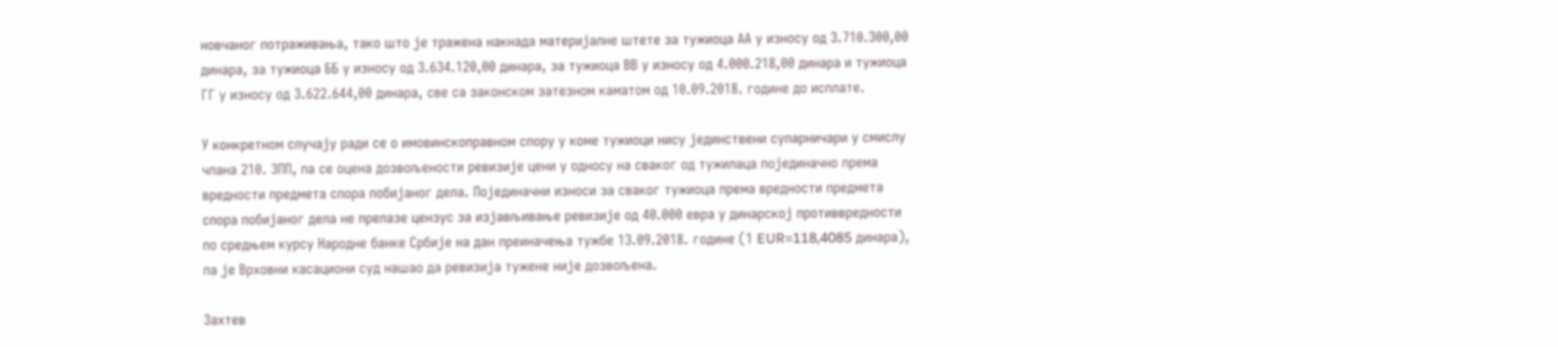новчаног потраживања, тако што је тражена накнада материјалне штете за тужиоца АА у износу од 3.710.300,00 динара, за тужиоца ББ у износу од 3.634.120,00 динара, за тужиоца ВВ у износу од 4.000.218,00 динара и тужиоца ГГ у износу од 3.622.644,00 динара, све са законском затезном каматом од 10.09.2018. године до исплате.

У конкретном случају ради се о имовинскоправном спору у коме тужиоци нису јединствени супарничари у смислу члана 210. ЗПП, па се оцена дозвољености ревизије цени у односу на сваког од тужилаца појединачно према вредности предмета спора побијаног дела. Појединачни износи за сваког тужиоца према вредности предмета спора побијаног дела не прелазе цензус за изјављивање ревизије од 40.000 евра у динарској противвредности по средњем курсу Народне банке Србије на дан преиначења тужбе 13.09.2018. године (1 EUR=118,4085 динара), па је Врховни касациони суд нашао да ревизија тужене није дозвољена.

Захтев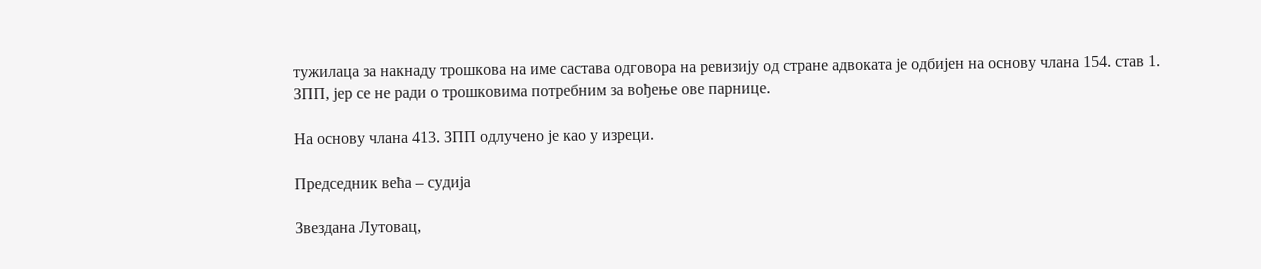тужилаца за накнаду трошкова на име састава одговора на ревизију од стране адвоката је одбијен на основу члана 154. став 1. ЗПП, јер се не ради о трошковима потребним за вођење ове парнице.

На основу члана 413. ЗПП одлучено је као у изреци.

Председник већа – судија

Звездана Лутовац,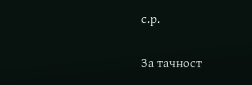с.р.

За тачност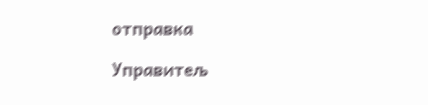отправка

Управитељ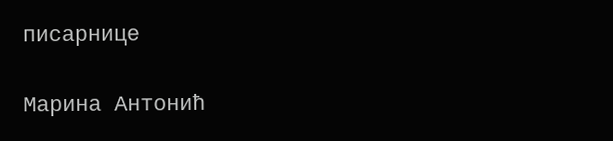писарнице

Марина Антонић